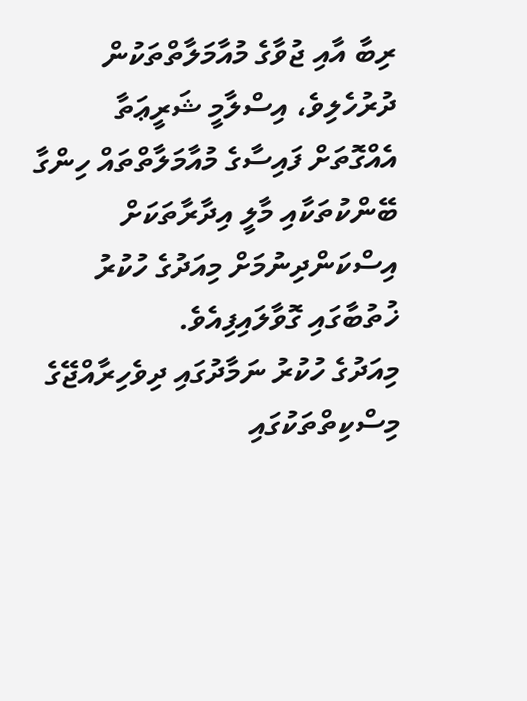ރިބާ އާއި ޖުވާގެ މުއާމަލާތްތަކުން ދުރުހެލިވެ، އިސްލާމީ ޝަރީޢަތާ އެއްގޮތަށް ފައިސާގެ މުއާމަލާތްތައް ހިންގާ ބޭންކުތަކާއި މާލީ އިދާރާތަކަށް އިސްކަންދިނުމަށް މިއަދުގެ ހުކުރު ޚުތުބާގައި ގޮވާލައިފިއެވެ.
މިއަދުގެ ހުކުރު ނަމާދުގައި ދިވެހިރާއްޖޭގެ މިސްކިތްތަކުގައި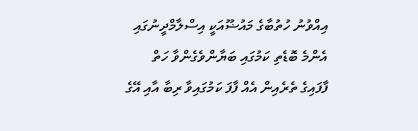އިއްވުނު ހުތުބާގެ މައުޟޫއަކީ އިސްލާމްދީނުގައި އެންމެ ބޮޑެތި ކަމުގައި ބަޔާންވެގެންވާ ހަތް ފާފައިގެ ތެރެއިން އެއް ފާފަ ކަމުގައިވާ ރިބާ އާއި އޭގެ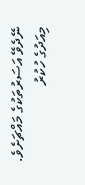ނޭދެވޭ އަސަރުތަކުގެ މައްޗަށެވެ.
މިއަދުގެ ހުކުރު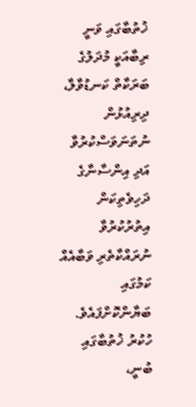ޚުތުބާގައި ވަނީ ރިބާއަކީ މުދަލުގެ ބަރަކާތް ކަނޑުވާލާ، ދިރިއުޅުން ނުތަނަވަސްކުރުވާ އަދި އިންސާނާގެ ދަހިވެތިކަން އިތުރުކުރުވާ ނުރައްކާތެރި ވަބާއެއް ކަމުގައި ބަޔާންކޮށްފައެވެ.
ހުކުރު ޚުތުބާގައި ބުނީ،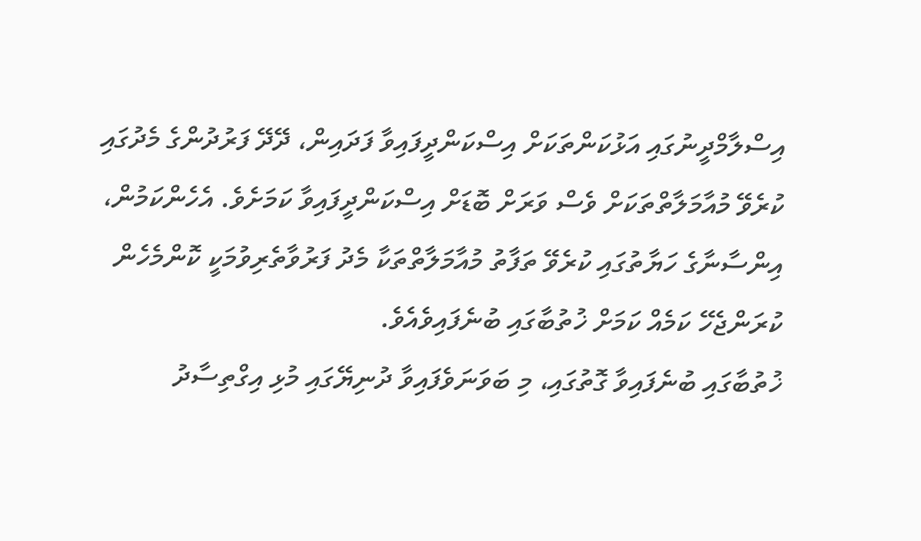އިސްލާމްދީނުގައި އަޅުކަންތަކަށް އިސްކަންދީފައިވާ ފަދައިން، ދޭދޭ ފަރުދުންގެ މެދުގައި ކުރެވޭ މުއާމަލާތްތަކަށް ވެސް ވަރަށް ބޮޑަށް އިސްކަންދީފައިވާ ކަމަށެވެ. އެހެންކަމުން، އިންސާނާގެ ހަޔާތުގައި ކުރެވޭ ތަފާތު މުއާމަލާތްތަކާ މެދު ފަރުވާތެރިވުމަކީ ކޮންމެހެން ކުރަންޖެހޭ ކަމެއް ކަމަށް ޚުތުބާގައި ބުނެފައިވެއެވެ.
ޚުތުބާގައި ބުނެފައިވާ ގޮތުގައި، މި ބަވަނަވެފައިވާ ދުނިޔޭގައި މުޅި އިގްތިސާދު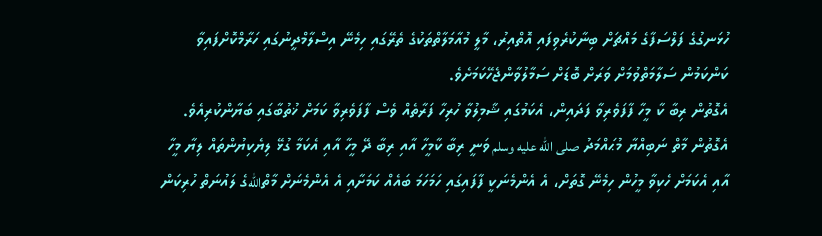ހުޅަނގުގެ ފަލްސަފާގެ މައްޗަށް ބިނާކުރެވިފައި އޮތްއިރު، މާލީ މުއާމަލާތްތަކުގެ ތެރޭގައި ހިމެނޭ އިސްލާމްދީނުގައި ހަރާމްކޮށްފައިވާ ކަންކަމުން ސަލާމަތްވުމަށް ވަރަށް ބޮޑަށް ސަމާލުވާންޖެހޭކަމަށެވެ.
އެގޮތުން ރިބާ ކާ މީހާ ފާފަވެރިވާ ފަދައިން، އެކަމުގައި ޝާމިލުވާ ހުރިހާ ފަރާތެއް ވެސް ފާފަވެރިވާ ކަމަށް ޚުތުބާގައި ބަޔާންކުރިއެވެ. އެގޮތުން މާތް ނަބިއްޔާ މުޙައްމަދު صلى الله عليه وسلم ވަނީ ރިބާ ކާމީހާ އާއި ރިބާ ދޭ މީހާ އާއި އެކަމާ ގުޅޭ ލިޔެކިޔުންތައް ލިޔާ މީހާ އާއި އެކަމަށް ހެކިވާ މީހުން ހިމެނޭ ގޮތަށް، އެ އެންމެނަކީ ފާފައިގައި ހަމަހަމަ ބައެއް ކަމަށާއި އެ އެންމެނަށް މާތްاللهގެ ލައުނަތް ހުރިކަން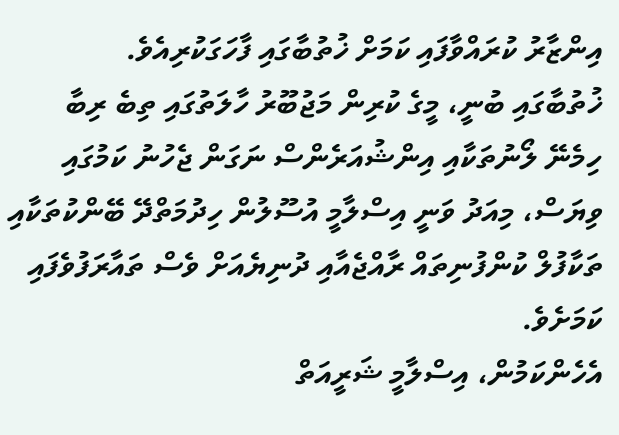އިންޒާރު ކުރައްވާފައި ކަމަށް ޚުތުބާގައި ފާހަގަކުރިއެވެ.
ޚުތުބާގައި ބުނީ، މީގެ ކުރިން މަޖުބޫރު ހާލަތުގައި ތިބެ ރިބާ ހިމެނޭ ލޯނުތަކާއި އިންޝުއަރެންސް ނަގަން ޖެހުނު ކަމުގައި ވިޔަސް، މިއަދު ވަނީ އިސްލާމީ އުސޫލުން ހިދުމަތްދޭ ބޭންކުތަކާއި ތަކާފުލް ކުންފުނިތައް ރާއްޖެއާއި ދުނިޔެއަށް ވެސް ތައާރަފުވެފައި ކަމަށެވެ.
އެހެންކަމުން، އިސްލާމީ ޝަރީއަތް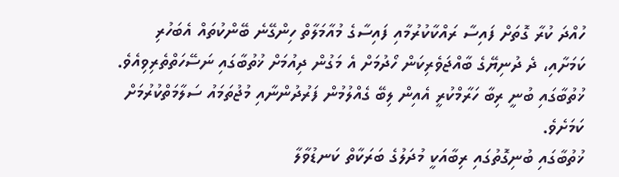ހުއްދަ ކުރާ ގޮތަށް ފައިސާ ރައްކާކުރުމާއި ފައިސާގެ މުއާމަލާތް ހިންގޭނެ ބޭންކުތައް އެބަހުރި ކަމަށާއި، ދެ ދުނިޔޭގެ ބާއްޖަވެރިކަން ހޯދުމަށް އެ މަގުން ދިއުމަށް ޚުތުބާގައި ނަސޭހަތްތެރިވިއެވެ. ޚުތުބާގައި ބުނީ ރިބާ ހަރާމްކުރީ އެއިން ލިބޭ ގެއްލުމުން ފަރުދުންނާއި މުޖުތަމައު ސަލާމަތްކުރުމަށް ކަމަށެވެ.
ޚުތުބާގައި ބުނިގޮތުގައި ރިބާއަކީ މުދަލުގެ ބަރަކާތް ކަނޑުވާލާ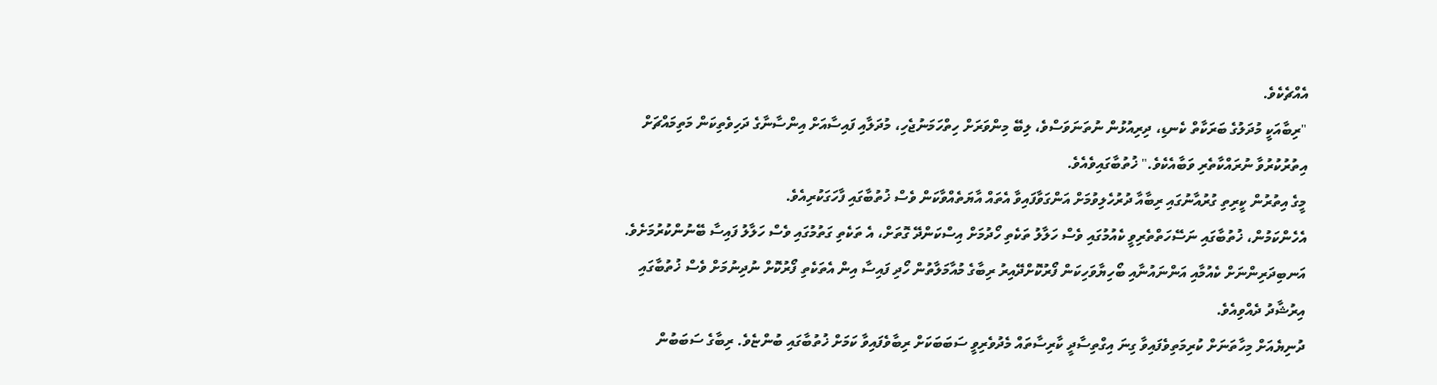އެއްޗެކެވެ.
"ރިބާއަކީ މުދަލުގެ ބަރަކާތް ކެނޑި، ދިރިއުޅުން ނުތަނަވަސްވެ، ލިބޭ މިންވަރަށް ހިތްހަމަނުޖެހި، މުދަލާއި ފައިސާއަށް އިންސާނާގެ ދަހިވެތިކަން މަތިމައްޗަށް އިތުރުކުރުވާ ނުރައްކާތެރި ވަބާއެކެވެ." ޚުތުބާގައިވެއެވެ.
މީގެ އިތުރުން ކީރިތި ގުރުއާނުގައި ރިބާއާ ދުރުހެލިވުމަށް އަންގަވާފައިވާ އެތައް އާޔަތެއްވާކަން ވެސް ޚުތުބާގައި ފާހަގަކުރިއެވެ.
އެހެންކަމުން، ޚުތުބާގައި ނަސޭހަތްތެރިވީ ކެއުމުގައި ވެސް ހަލާލު ތަކެތި ހޯދުމަށް އިސްކަންދޭ ގޮތަށް، އެ ތަކެތި ގަތުމުގައި ވެސް ހަލާލު ފައިސާ ބޭނުންކުރުމަށެވެ. އަނބިދަރިންނަށް ކެއުމާއި އަންނައުނާއި ބޯހިޔާވަހިކަން ފޯރުކޮށްދޭއިރު ރިބާގެ މުއާމަލާތުން ހޯދި ފައިސާ އިން އެތަކެތި ފޯރުކޮށް ނުދިނުމަށް ވެސް ޚުތުބާގައި އިރުޝާދު ދެއްވިއެވެ.
ދުނިޔެއަށް މިހާތަނަށް ކުރިމަތިވެފައިވާ ގިނަ އިގްތިސާދީ ކާރިސާތައް މެދުވެރިވީ ސަބަބަކަށް ރިބާވެފައިވާ ކަމަށް ޚުތުބާގައި ބުންޏެވެ. ރިބާގެ ސަބަބުން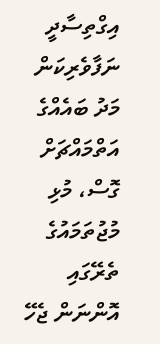އިގްތިސާދީ ނަފާވެރިކަން މަދު ބައެއްގެ އަތްމައްޗަށް ގޮސް، މުޅި މުޖުތަމައުގެ ތެރޭގައި އޮންނަން ޖެހޭ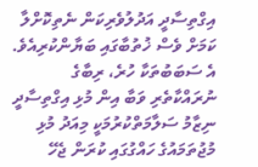އިގްތިސާދީ އަދުލުވެރިކަން ނެތިކޮށްލާ ކަމަށް ވެސް ޚުތުބާގައި ބަޔާންކުރިއެވެ. އެ ސަބަބުތަކާ ހުރެ، ރިބާގެ ނުރައްކާތެރި ވަބާ އިން މުޅި އިގްތިސާދީ ނިޒާމު ސަލާމަތްކުރުމަކީ މިއަދު މުޅި މުޖުތަމައުގެ ހައްގުގައި ކުރަން ޖެހޭ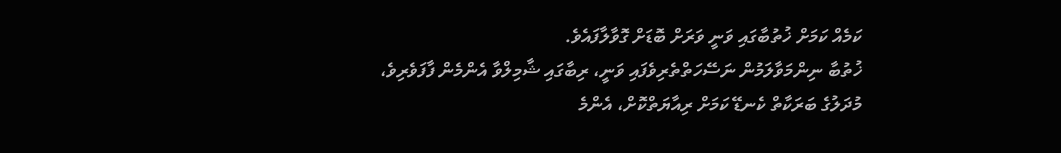ކަމެއް ކަމަށް ޚުތުބާގައި ވަނީ ވަރަށް ބޮޑަށް ގޮވާލާފައެވެ.
ޚުތުބާ ނިންމަވާލަމުން ނަސޭހަތްތެރިވެފައި ވަނީ، ރިބާގައި ޝާމިލްވާ އެންމެން ފާފަވެރިވެ، މުދަލުގެ ބަރަކާތް ކެނޑޭ ކަމަށް ރިއާޔަތްކޮށް، އެންމެ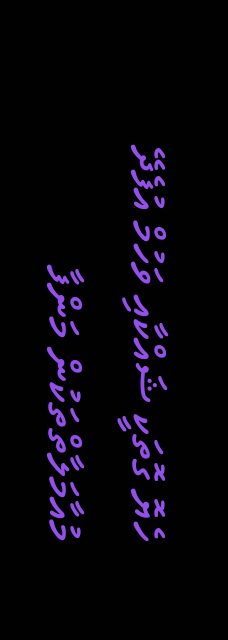ހެޔޮ ގޮތަކީ ޝައްކާއި ވަހުމް އުފެދޭ މުއާމަލާތްތަކުން މަންފާ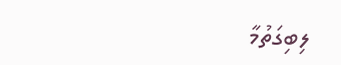ލިބިގަތުމާ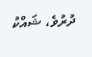ދުރުވެ، ޝައްކު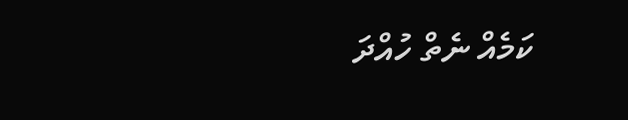ކަމެއް ނެތް ހުއްދަ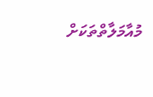މުއާމަލާތްތަކަށް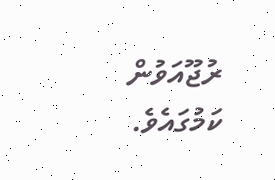ރުޖޫއަވުން ކަމުގައެވެ.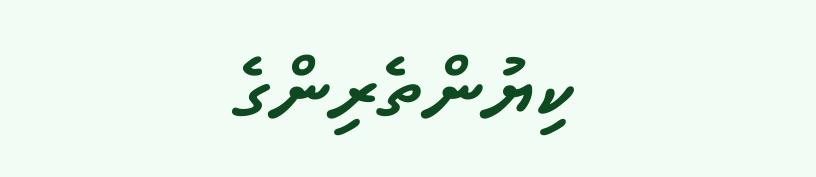ކިޔުންތެރިންގެ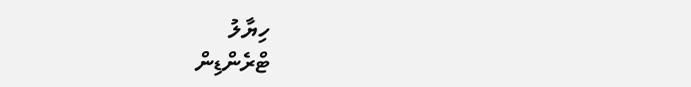ހިޔާލު
ޓްރެންޑިން